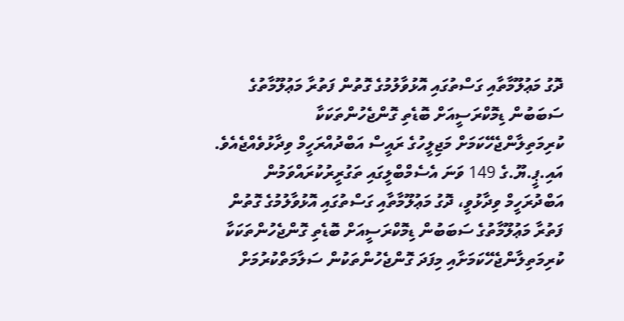ދޮގު މަޢުލޫމާތާއި ގަސްތުގައި އޮޅުވާލުމުގެ ގޮތުން ފަތުރާ މަޢުލޫމާތުގެ ސަބަބުން ޑިމޮކްރަސީއަށް ބޮޑެތި ގޮންޖެހުންތަކަކާ ކުރިމަތިލާންޖެހޭކަމަށް މަޖިލީހުގެ ރައީސް އަބްދުއްރަހީމް ވިދާޅުވެއްޖެއެވެ.
އައި.ޕީ.ޔޫ.ގެ 149 ވަނަ އެސެމްބްލީގައި ތަގުރީރުކުރައްވަމުން އަބްދުރަހީމް ވިދާޅުވީ، ދޮގު މަޢުލޫމާތާއި ގަސްތުގައި އޮޅުވާލުމުގެ ގޮތުން ފަތުރާ މަޢުލޫމާތުގެ ސަބަބުން ޑިމޮކްރަސީއަށް ބޮޑެތި ގޮންޖެހުންތަކަކާ ކުރިމަތިލާންޖެހޭކަމަށާއި މިފަދަ ގޮންޖެހުންތަކުން ސަލާމަތްކުރުމަށް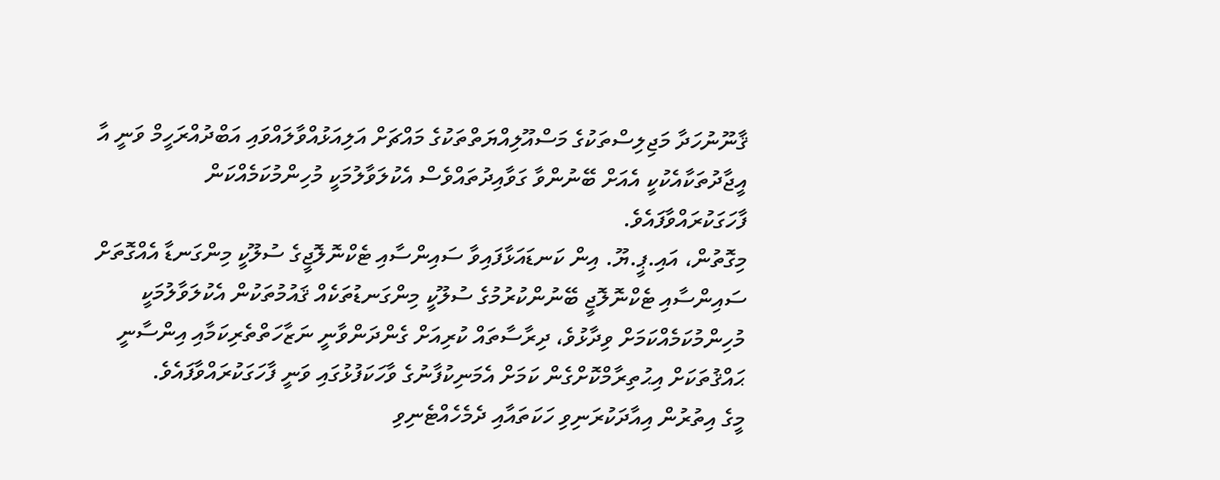ޤާނޫނުހަދާ މަޖިލިސްތަކުގެ މަސްއޫލިއްޔަތްތަކުގެ މައްޗަށް އަލިއަޅުއްވާލައްވައި އަބްދުއްރަހީމް ވަނީ އާ އީޖާދުތަކާއެކުކީ އެއަށް ބޭނުންވާ ގަވާއިދުތައްވެސް އެކުލަވާލުމަކީ މުހިންމުކަމެއްކަން ފާހަގަކުރައްވާފައެވެ.
މިގޮތުން، އައި.ޕީ.ޔޫ. އިން ކަނޑައަޅާފައިވާ ސައިންސާއި ޓެކްނޮލޮޖީގެ ސުލޫކީ މިންގަނޑާ އެއްގޮތަށް ސައިންސާއި ޓެކްނޮލޮޖީ ބޭނުންކުރުމުގެ ސުލޫކީ މިންގަނޑުތަކެއް ޤައުމުތަކުން އެކުލަވާލުމަކީ މުހިންމުކަމެއްކަމަށް ވިދާޅުވެ، ދިރާސާތައް ކުރިއަށް ގެންދަންވާނީ ނަޒާހަތްތެރިކަމާއި އިންސާނީ ޙައްޤުތަކަށް އިޙުތިރާމްކޮށްގެން ކަމަށް އެމަނިކުފާނުގެ ވާހަކަފުޅުގައި ވަނީ ފާހަގަކުރައްވާފައެވެ.
މީގެ އިތުރުން އިއާދަކުރަނިވި ހަކަތައާއި ދެމެހެއްޓެނިވި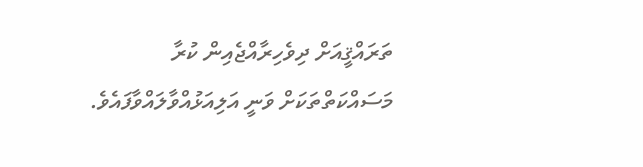ތަރައްޤީއަށް ދިވެހިރާއްޖެއިން ކުރާ މަސައްކަތްތަކަށް ވަނީ އަލިއަޅުއްވާލައްވާފައެވެ.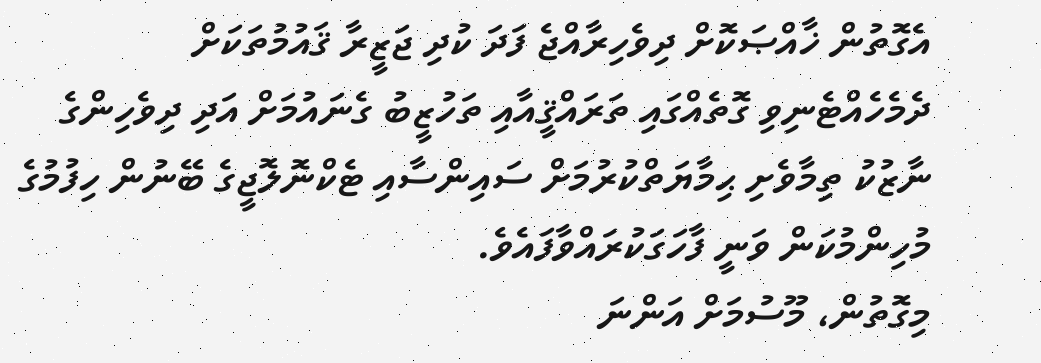އެގޮތުން ޚާއްޞަކޮށް ދިވެހިރާއްޖެ ފަދަ ކުދި ޖަޒީރާ ޤައުމުތަކަށް ދެމެހެއްޓެނިވި ގޮތެއްގައި ތަރައްޤީއާއި ތަހުޒީބު ގެނައުމަށް އަދި ދިވެހިންގެ ނާޒުކު ތިމާވެށި ޙިމާޔަތްކުރުމަށް ސައިންސާއި ޓެކްނޮލޮޖީގެ ބޭނުން ހިފުމުގެ މުހިންމުކަން ވަނީ ފާހަގަކުރައްވާފައެވެ.
މިގޮތުން، މޫސުމަށް އަންނަ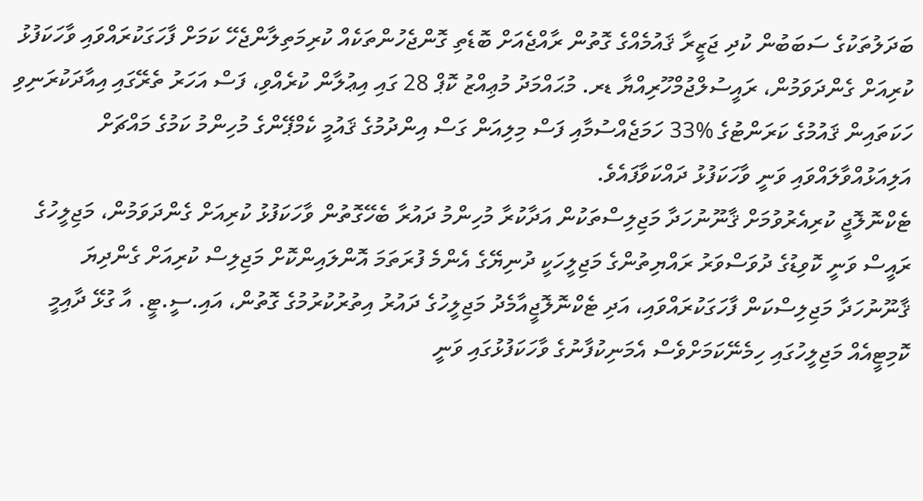ބަދަލުތަކުގެ ސަބަބުން ކުދި ޖަޒީރާ ޤައުމެއްގެ ގޮތުން ރާއްޖެއަށް ބޮޑެތި ގޮންޖެހުންތަކެއް ކުރިމަތިލާންޖެހޭ ކަމަށް ފާހަގަކުރައްވައި ވާހަކަފުޅު ކުރިއަށް ގެންދަވަމުން، ރައީސުލްޖުމްހޫރިއްޔާ ޑރ. މުޙައްމަދު މުޢިއްޒު ކޮޕް 28 ގައި އިޢުލާން ކުރެއްވި، ފަސް އަހަރު ތެރޭގައި އިއާދަކުރަނިވި ހަކަތައިން ޤައުމުގެ ކަރަންޓުގެ %33 ހަމަޖެއްސުމާއި ފަސް މިލިއަން ގަސް އިންދުމުގެ ޤައުމީ ކެމްޕޭންގެ މުހިންމު ކަމުގެ މައްޗަށް އަލިއަޅުއްވާލައްވައި ވަނީ ވާހަކަފުޅު ދައްކަވާފައެވެ.
ޓެކްނޮލޮޖީ ކުރިއެރުވުމަށް ޤާނޫނުހަދާ މަޖިލިސްތަކުން އަދާކުރާ މުހިންމު ދައުރާ ބެހޭގޮތުން ވާހަކަފުޅު ކުރިއަށް ގެންދަވަމުން، މަޖިލީހުގެ ރައީސް ވަނީ ކޮވިޑުގެ ދުވަސްވަރު ރައްޔިތުންގެ މަޖިލީހަކީ ދުނިޔޭގެ އެންމެ ފުރަތަމަ އޮންލައިންކޮށް މަޖިލިސް ކުރިއަށް ގެންދިޔަ ޤާނޫނުހަދާ މަޖިލިސްކަން ފާހަގަކުރައްވައި، އަދި ޓެކްނޮލޮޖީއާމެދު މަޖިލީހުގެ ދައުރު އިތުރުކުރުމުގެ ގޮތުން، އައި.ސީ.ޓީ. އާ ގުޅޭ ދާއިމީ ކޮމިޓީއެއް މަޖިލީހުގައި ހިމެނޭކަމަށްވެސް އެމަނިކުފާނުގެ ވާހަކަފުޅުގައި ވަނީ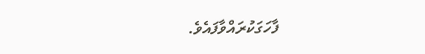ފާހަގަކުރައްވާފައެވެ.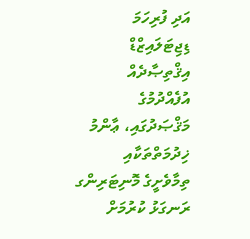އަދި ފުރިހަމަ ޑިޖިޓަލައިޒްޑް އިޤްތިޞާދެއް އުފެއްދުމުގެ މަޤްޞަދުގައި، ޢާންމު ޚިދުމަތްތަކާއި ތިމާވެށީގެ މޮނިޓަރިންގ ރަނގަޅު ކުރުމަށް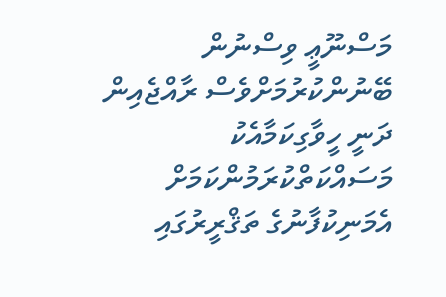މަސްނޫޢީ ވިސްނުން ބޭނުންކުރުމަށްވެސް ރާއްޖެއިން ދަނީ ހީވާގިކަމާއެކު މަސައްކަތްކުރަމުންކަމަށް އެމަނިކުފާނުގެ ތަޤްރީރުގައި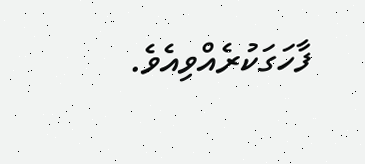ފާހަގަކުރެއްވިއެވެ.